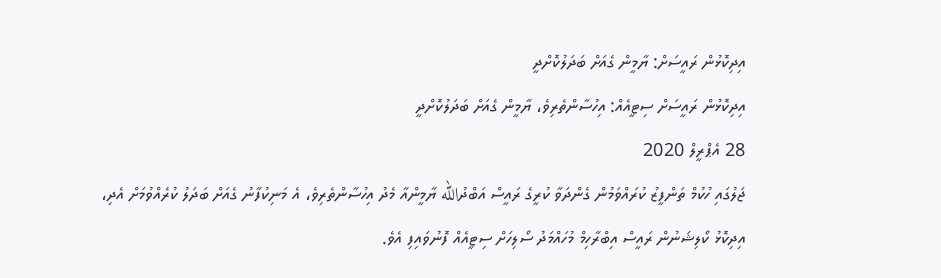އިދިކޮޅުން ރައީސަށް: ޔާމީން ގެއަށް ބަދަލުކޮށްދީ
އިދިކޮޅުން ރައީސަށް ސިޓީއެއް: އިހުސާންތެރިވެ، ޔާމީން ގެއަށް ބަދަލުކޮށްދީ
28 އެޕްރީލް 2020
ޖަލުގައި ހުކުމް ތަންފީޒު ކުރައްވަމުން ގެންދަވާ ކުރީގެ ރައީސް އަބްދުالله ޔާމީންއާ މެދު އިހުސާންތެރިވެ، އެ މަނިކުފާނު ގެއަށް ބަދަލު ކުރެއްވުމަށް އެދި، އިދިކޮޅު ކޯލިޝަނުން ރައީސް އިބްރާހިމް މުހައްމަދު ސޯލިހަށް ސިޓީއެއް ފޮނުވައިފި އެވެ.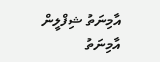އާމިނަތު ޝިފްލީން އާމިނަތު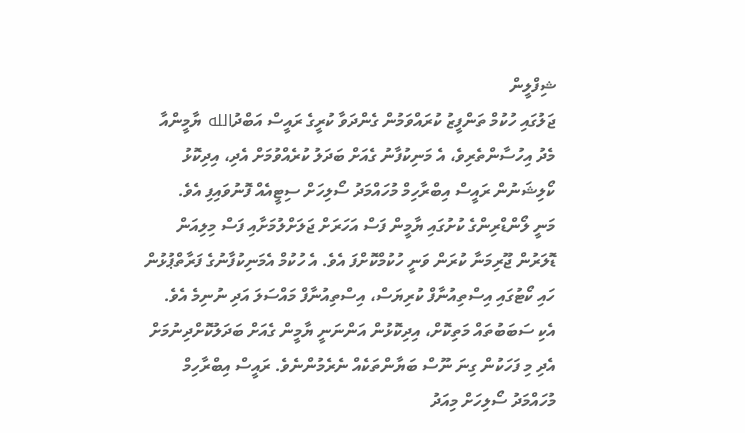ޝިފްލީން
ޖަލުގައި ހުކުމް ތަންފީޒު ކުރައްވަމުން ގެންދަވާ ކުރީގެ ރައީސް އަބްދުالله ޔާމީންއާ މެދު އިހުސާންތެރިވެ، އެ މަނިކުފާނު ގެއަށް ބަދަލު ކުރެއްވުމަށް އެދި، އިދިކޮޅު ކޯލިޝަނުން ރައީސް އިބްރާހިމް މުހައްމަދު ސޯލިހަށް ސިޓީއެއް ފޮނުވައިފި އެވެ.
މަނީ ލޯންޑްރިންގެ ކުށުގައި ޔާމީން ފަސް އަހަރަށް ޖަލަށްލުމަށާއި ފަސް މިލިއަން ޑޮލަރުން ޖޫރިމަނާ ކުރަން ވަނީ ހުކުމްކޮށްފަ އެވެ. އެ ހުކުމް އެމަނިކުފާނުގެ ފަރާތްޕުޅުން ހައި ކޯޓުގައި އިސްތިއުނާފް ކުރިޔަސް، އިސްތިއުނާފް މައްސަލަ އަދި ނުނިމެ އެވެ.
އެކި ސަބަބުތައް މަތިކޮށް، އިދިކޮޅުން އަންނަނީ ޔާމީން ގެއަށް ބަދަލުކޮށްދިނުމަށް އެދި މި ފަހަކުން ގިނަ ނޫސް ބަޔާންތަކެއް ނެރެމުންނެވެ. ރައީސް އިބްރާހިމް މުހައްމަދު ސޯލިހަށް މިއަދު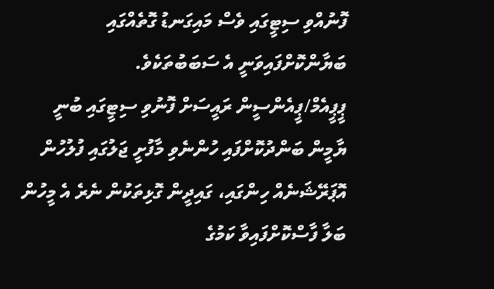ފޮނުއްވި ސިޓީގައި ވެސް މައިގަނޑު ގޮތެއްގައި ބަޔާންކޮށްފައިވަނީ އެ ސަބަބުތަކެވެ.
ޕީޕީއެމް/ޕީއެންސީން ރައީސަށް ފޮނުވި ސިޓީގައި ބުނީ ޔާމީން ބަންދުކޮށްފައި ހުންނެވި މާފުށީ ޖަލުގައި ފުލުހުން އޮޕަރޭޝަނެއް ހިންގައި، ގައިދީން ގޮޅިތަކުން ނެރެ އެ މީހުން ބަލާ ފާސްކޮށްފައިވާ ކަމުގެ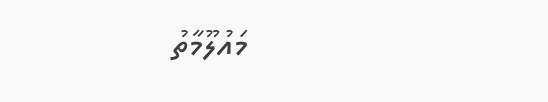މައުލޫމާތު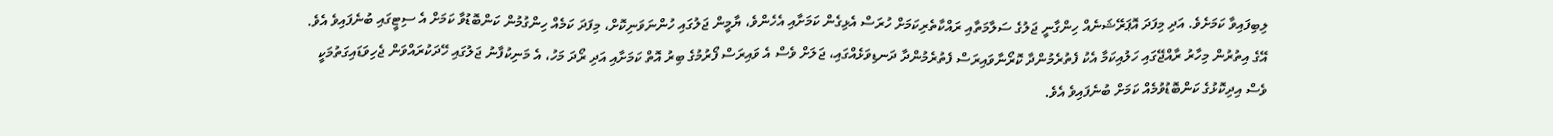ލިބިފައިވާ ކަމަށެވެ. އަދި މިފަދަ އޮޕަރޭޝަނެއް ހިންގާނީ ޖަލުގެ ސަލާމަތާއި ރައްކާތެރިކަމަށް ހުރަސް އެޅިގެން ކަމަށާއި އެހެންވެ، ޔާމީން ޖަލުގައި ހުންނަވަނިކޮށް، މިފަދަ ކަމެއް ހިންގުމުން ކަންބޮޑުވާ ކަމަށް އެ ސިޓީގައި ބުނެފައިވެ އެވެ.
އޭގެ އިތުރުން މިހާރު ރާއްޖޭގައި ހަލުއިކަމާ އެކު ފެތުރެމުންދާ ކޮރޯނާވައިރަސް ފެތުރެމުންދާ ދަނޑިވަޅެއްގައި، ޖަލަށް ވެސް އެ ވައިރަސް ފޯރުމުގެ ބިރު އޮތް ކަމަށާއި އަދި ރޯދަ މަހު، އެ މަނިކުފާނު ޖަލުގައި ހޭދަކުރައްވަން ޖެހިވަޑައިގަތުމަކީ ވެސް އިދިކޮޅުގެ ކަންބޮޑުވުމެއް ކަމަށް ބުނެފައިވެ އެވެ.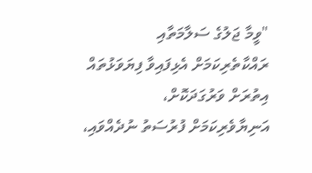"ވީމާ ޖަލުގެ ސަލާމަތާއި ރައްކާތެރިކަމަށް އެޅިފައިވާ ފިޔަވަޅުތައް އިތުރަށް ވަރުގަދަކޮށް، އަނިޔާވެރިކަމަށް ފުރުސަތު ނުދެއްވައި،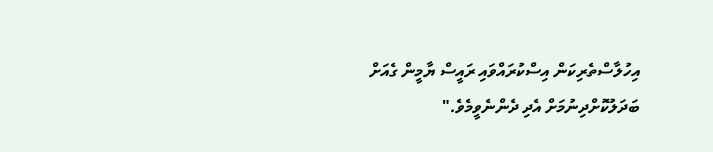އިހުލާސްތެރިކަން އިސްކުރައްވައި ރައީސް ޔާމީން ގެއަށް ބަދަލުކޮށްދިނުމަށް އެދި ދެންނެވީމެވެ."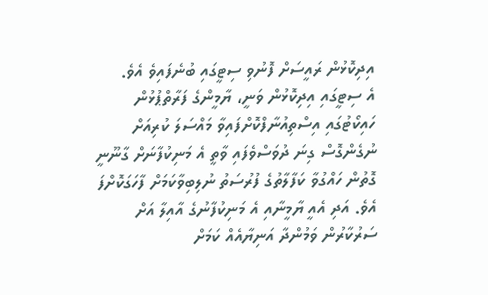އިދިކޮޅުން ރައީސަށް ފޮނުވި ސިޓީގައި ބުނެފައިވެ އެވެ.
އެ ސިޓީގައި އިދިކޮޅުން ވަނީ، ޔާމީންގެ ފަރާތްޕުޅުން ހައިކޯޓުގައި އިސްތިއުނާފްކޮށްފައިވާ މައްސަލަ ކުރިއަށް ނުގެންގޮސް ގިނަ ދުވަސްވެފައި ވާތީ އެ މަނިކުފާނަށް ގާނޫނީ ގޮތުން ހައްގުވާ ކަފާލާތުގެ ފުރުސަތު ނުލިބިވާކަމަށް ފާހަގަކޮށްފަ އެވެ. އަދި އެއީ ޔާމީނާއި އެ މަނިކުފާނުގެ އާއިލާ އަށް ސަރުކާރުން ވަމުންދާ އަނިޔާއެއް ކަމަށް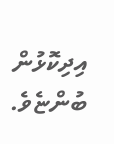އިދިކޮޅުން ބުންޏެވެ.